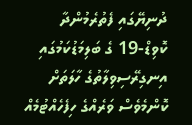ދުނިޔޭގައި ފެތުރެމުންދާ ކޮވިޑް-19 ގެ ބަލިމަޑުކަމުގައި އިނގިރޭސިވިލާތުގެ ހާލަތަށް ކޮންމެވެސް ވަރެއްގެ ހިފެހެއްޓުމެއް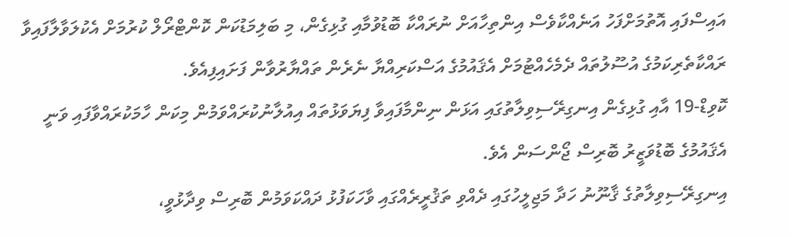އައިސްފައި އޮތުމަށްފަހު އަނެއްކާވެސް އިންތިހާއަށް ނުރައްކާ ބޮޑުވުމާއި ގުޅިގެން، މި ބަލިމަޑުކަން ކޮންޓްރޯލް ކުރުމަށް އެކުލަވާލާފައިވާ ރައްކާތެރިކަމުގެ އުސޫލުތައް ދެމެހެއްޓުމަށް އެޤައުމުގެ އަސްކަރިއްޔާ ނެރެން ތައްޔާރުވާން ފަށައިފިއެވެ.
ކޮވިޑް-19 އާއި ގުޅިގެން އިނގިރޭސިވިލާތުގައި އަޅަން ނިންމާފައިވާ ފިޔަވަޅުތައް އިއުލާނުކުރައްވަމުން މިކަން ހާމަކުރައްވާފައި ވަނީ އެޤައުމުގެ ބޮޑުވަޒީރު ބޮރިސް ޖޯންސަން އެވެ.
އިނގިރޭސިވިލާތުގެ ޤާނޫނު ހަދާ މަޖިލީހުގައި ދެއްވި ތަޤުރީރެއްގައި ވާހަކަފުޅު ދައްކަވަމުން ބޮރިސް ވިދާޅުވީ،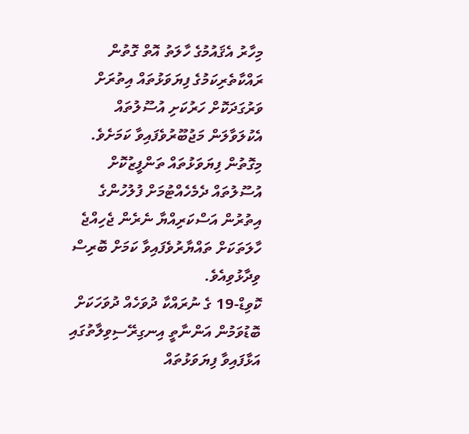މިހާރު އެޤައުމުގެ ހާލަތު އޮތް ގޮތުން ރައްކާތެރިކަމުގެ ފިޔަވަޅުތައް އިތުރަށް ވަރުގަދަކޮށް ހަރުކަށި އުސޫލުތައް އެކުލަވާލަން މަޖުބޫރުވެފައިވާ ކަމަށެވެ. މިގޮތުން ފިޔަވަޅުތައް ތަންފީޒުކޮށް އުސޫލުތައް ދެމެހެއްޓުމަށް ފުލުހުންގެ އިތުރުން އަސްކަރިއްޔާ ނެރެން ޖެހިއްޖެ ހާލަތަކަށް ތައްޔާރުވެފައިވާ ކަމަށް ބޮރިސް ވިދާޅުވިއެވެ.
ކޮވިޑް-19 ގެ ނުރައްކާ ދުވަހެއް ދުވަހަކަށް ބޮޑުވަމުން އަންނާތީ އިނގިރޭސިވިލާތުގައި އަޅާފައިވާ ފިޔަވަޅުތައް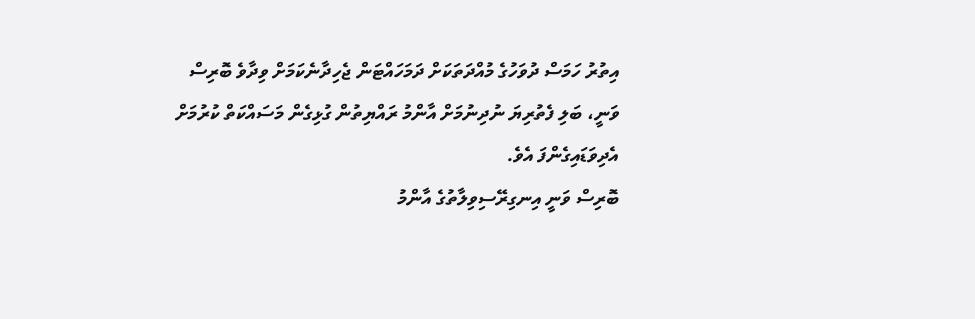އިތުރު ހަމަސް ދުވަހުގެ މުއްދަތަކަށް ދަމަހައްޓަން ޖެހިދާނެކަމަށް ވިދާވެ ބޮރިސް ވަނީ، ބަލި ފެތުރިޔަ ނުދިނުމަށް އާންމު ރައްޔިތުން ގުޅިގެން މަސައްކަތް ކުރުމަށް އެދިވަޑައިގެންފަ އެވެ.
ބޮރިސް ވަނީ އިނގިރޭސިވިލާތުގެ އާންމު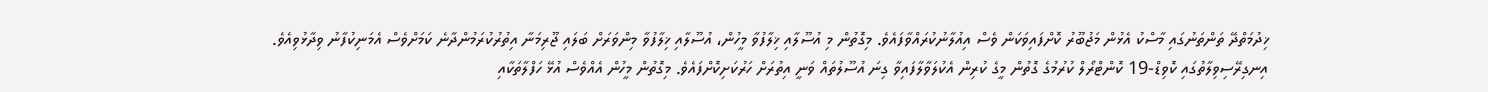ޚިދުމަތްދޭ ތަންތަނުގައި މާސްކު އެޅުން މަޖުބޫރު ކޮށްފައިވަކަން ވެސް އިއުލާނުކުރައްވާފައެވެ. މިގޮތުން މި އުސޫލާއި ޚިލާފުވާ މީހުން، އުސޫލާއި ޚިލާފުވާ މިންވަރަށް ބަލައި ޖޫރިމަނާ އިތުރުކުރަމުންދާނެ ކަމަށްވެސް އެމަނިކުފާނު ވިދާޅުވިއެވެ.
އިނގިރޭސިވިލާތުގައި ކޮވިޑް-19 ކޮންޓްރޯލް ކުރުމުގެ ގޮތުން މީގެ ކުރިން އެކުލަވާލާފައިވާ ގިނަ އުސޫލުތައް ވަނީ އިތުރަށް ހަރުކަށިކޮށްފައެވެ. މިގޮތުން މީހުން އެއްވެސް އުޅޭ ހަފްލާތަކާއި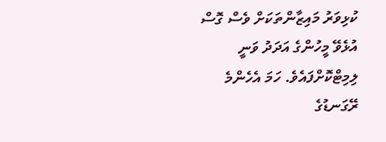ކުޅިވަރު މައިޒާންތަކަށް ވެސް ގޮސް އުޅެވޭ މީހުންގެ އަދަދު ވަނީ ލިމިޓްކޮށްފައެވެ. ހަމަ އެހެންމެ ރޭގަނޑުގެ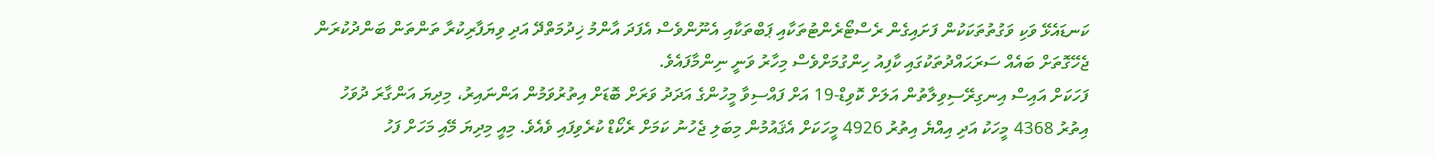ކަނޑައެޅޭ ވަކި ވަގުތުތަކަކުން ފަށައިގެން ރެސްޓޯރެންޓުތަކާއި ޕަބްތަކާއި އެނޫންވެސް އެފަދަ އާންމު ޚިދުމަތްދޭ އަދި ވިޔަފާރިކުރާ ތަންތަން ބަންދުކުރަން ޖެހޭގޮތަށް ބައެއް ސަރަޙައްދުތަކުގައި ކާފިއު ހިންގުމަށްވެސް މިހާރު ވަނީ ނިންމާފައެވެ.
ފަހަކަށް އައިސް އިނގިރޭސިވިލާތުން އަލަށް ކޮވިޑް-19 އަށް ފައްސިވާ މީހުންގެ އަދަދު ވަރަށް ބޮޑަށް އިތުރުވަމުން އަންނައިރު، މިދިޔަ އަންގާރަ ދުވަހު އިތުރު 4368 މީހަކު އަދި އިއްޔެ އިތުރު 4926 މީހަކަށް އެޤައުމުން މިބަލި ޖެހުނު ކަމަށް ރެކޯޑް ކުރެވިފައި ވެއެވެ. މިއީ މިދިޔަ މޭއި މަހަށް ފަހު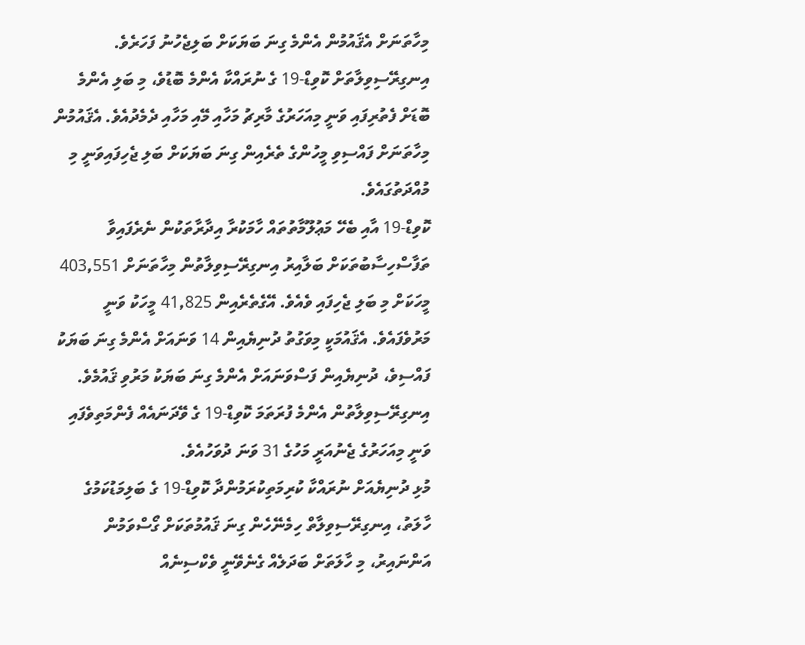މިހާތަނަށް އެޤައުމުން އެންމެ ގިނަ ބަޔަކަށް ބަލިޖެހުނު ފަހަރެވެ.
އިނގިރޭސިވިލާތަށް ކޮވިޑް-19 ގެ ނުރައްކާ އެންމެ ބޮޑުވެ، މި ބަލި އެންމެ ބޮޑަށް ފެތުރިފައި ވަނީ މިއަހަރުގެ މާރިޗު މަހާއި މޭއި މަހާއި ދެމެދުއެވެ. އެޤައުމުން މިހާތަނަށް ފައްސިވި މީހުންގެ ތެރެއިން ގިނަ ބަޔަކަށް ބަލި ޖެހިފައިވަނީ މި މުއްދަތުގައެވެ.
ކޮވިޑް-19 އާއި ބެހޭ މަޢުލޫމާތުތައް ހާމަކުރާ އިދާރާތަކުން ނެރެފައިވާ ތަފާސްހިސާބުތަކަށް ބަލާއިރު އިނގިރޭސިވިލާތުން މިހާތަނަށް 403,551 މީހަކަށް މި ބަލި ޖެހިފައި ވެއެވެ. އޭގެތެރެއިން 41,825 މީހަކު ވަނީ މަރުވެފައެވެ. އެޤައުމަކީ މިވަގުތު ދުނިޔެއިން 14 ވަނައަށް އެންމެ ގިނަ ބަޔަކު ފައްސިވެ، ދުނިޔެއިން ފަސްވަނައަށް އެންމެ ގިނަ ބަޔަކު މަރުވި ޤައުމެވެ.
އިނގިރޭސިވިލާތުން އެންމެ ފުރަތަމަ ކޮވިޑް-19 ގެ ވޭދަނައެއް ފެންމަތިވެފައި ވަނީ މިއަހަރުގެ ޖެނުއަރީ މަހުގެ 31 ވަނަ ދުވަހުއެވެ.
މުޅި ދުނިޔެއަށް ނުރައްކާ ކުރިމަތިކުރަމުންދާ ކޮވިޑް-19 ގެ ބަލިމަޑުކަމުގެ ހާލަތު، އިނގިރޭސިވިލާތް ހިމެނޭހެން ގިނަ ޤައުމުތަކަށް ގޯސްވަމުން އަންނައިރު، މި ހާލަތަށް ބަދަލެއް ގެނެވޭނީ ވެކްސިނެއް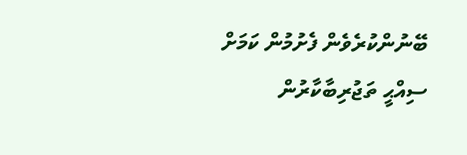ބޭނުންކުރެވެން ފެށުމުން ކަމަށް ސިއްޙީ ތަޖުރިބާކާރުން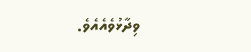ވިދާޅުވެއެއެވެ.